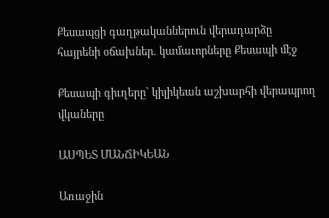Քեսապցի գաղթականներուն վերադարձը հայրենի օճախներ. կամաւորները Քեսապի մէջ

Քեսապի գիւղերը` կիլիկեան աշխարհի վերապրող վկաները

ԱՍՊԵՏ ՄԱՆՃԻԿԵԱՆ

Առաջին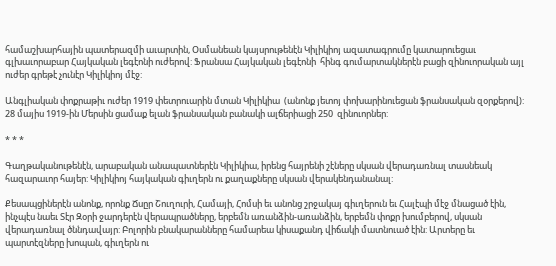համաշխարհային պատերազմի աւարտին, Օսմանեան կայսրութենէն Կիլիկիոյ ազատագրումը կատարուեցաւ գլխաւորաբար Հայկական լեգէոնի ուժերով: Ֆրանսա Հայկական լեգէոնի  հինգ գումարտակներէն բացի զինուորական այլ ուժեր գրեթէ չունէր Կիլիկիոյ մէջ:

Անգլիական փոքրաթիւ ուժեր 1919 փետրուարին մտան Կիլիկիա  (անոնք յետոյ փոխարինուեցան ֆրանսական զօրքերով): 28 մայիս 1919-ին Մերսին ցամաք ելան ֆրանսական բանակի ալճերիացի 250  զինուորներ:

* * *

Գաղթականութենէն, արաբական անապատներէն Կիլիկիա, իրենց հայրենի շէները սկսան վերադառնալ տասնեակ հազարաւոր հայեր: Կիլիկիոյ հայկական գիւղերն ու քաղաքները սկսան վերակենդանանալ:

Քեսապցիներէն անոնք, որոնք Ճսըր Շուղուրի, Համայի, Հոմսի եւ անոնց շրջակայ գիւղերուն եւ Հալէպի մէջ մնացած էին, ինչպէս նաեւ Տէր Զօրի ջարդերէն վերապրածները, երբեմն առանձին-առանձին, երբեմն փոքր խումբերով, սկսան վերադառնալ ծննդավայր: Բոլորին բնակարանները համարեա կիսաքանդ վիճակի մատնուած էին: Արտերը եւ պարտէզները խոպան, գիւղերն ու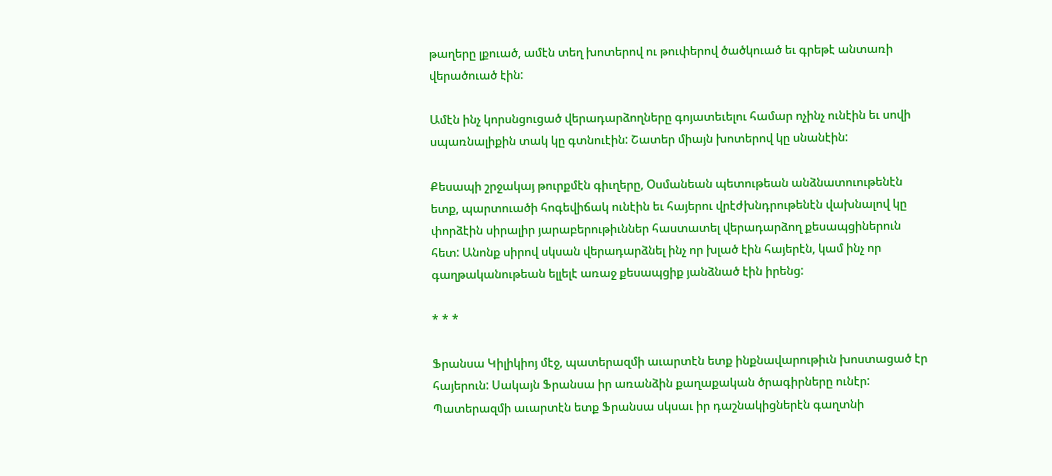թաղերը լքուած, ամէն տեղ խոտերով ու թուփերով ծածկուած եւ գրեթէ անտառի վերածուած էին:

Ամէն ինչ կորսնցուցած վերադարձողները գոյատեւելու համար ոչինչ ունէին եւ սովի սպառնալիքին տակ կը գտնուէին: Շատեր միայն խոտերով կը սնանէին:

Քեսապի շրջակայ թուրքմէն գիւղերը, Օսմանեան պետութեան անձնատուութենէն ետք, պարտուածի հոգեվիճակ ունէին եւ հայերու վրէժխնդրութենէն վախնալով կը փորձէին սիրալիր յարաբերութիւններ հաստատել վերադարձող քեսապցիներուն հետ: Անոնք սիրով սկսան վերադարձնել ինչ որ խլած էին հայերէն, կամ ինչ որ գաղթականութեան ելլելէ առաջ քեսապցիք յանձնած էին իրենց:

* * *

Ֆրանսա Կիլիկիոյ մէջ, պատերազմի աւարտէն ետք ինքնավարութիւն խոստացած էր հայերուն: Սակայն Ֆրանսա իր առանձին քաղաքական ծրագիրները ունէր: Պատերազմի աւարտէն ետք Ֆրանսա սկսաւ իր դաշնակիցներէն գաղտնի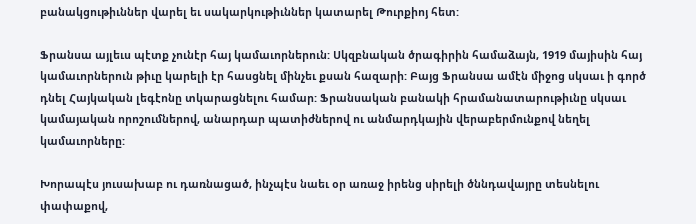բանակցութիւններ վարել եւ սակարկութիւններ կատարել Թուրքիոյ հետ:

Ֆրանսա այլեւս պէտք չունէր հայ կամաւորներուն: Սկզբնական ծրագիրին համաձայն, 1919 մայիսին հայ կամաւորներուն թիւը կարելի էր հասցնել մինչեւ քսան հազարի: Բայց Ֆրանսա ամէն միջոց սկսաւ ի գործ դնել Հայկական լեգէոնը տկարացնելու համար: Ֆրանսական բանակի հրամանատարութիւնը սկսաւ կամայական որոշումներով, անարդար պատիժներով ու անմարդկային վերաբերմունքով նեղել կամաւորները:

Խորապէս յուսախաբ ու դառնացած, ինչպէս նաեւ օր առաջ իրենց սիրելի ծննդավայրը տեսնելու փափաքով,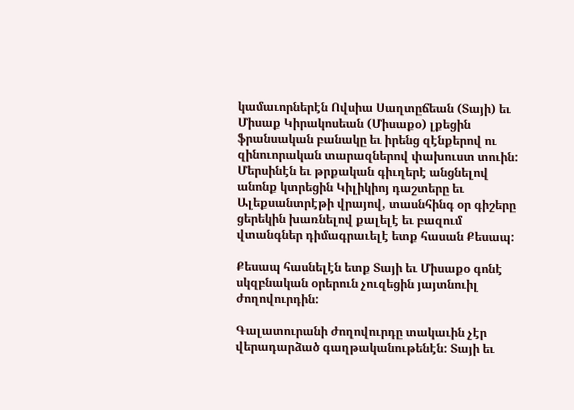կամաւորներէն Ովսիա Սաղտըճեան (Տայի) եւ Միսաք Կիրակոսեան (Միսաքօ) լքեցին ֆրանսական բանակը եւ իրենց զէնքերով ու զինուորական տարազներով փախուստ տուին: Մերսինէն եւ թրքական գիւղերէ անցնելով անոնք կտրեցին Կիլիկիոյ դաշտերը եւ Ալեքսանտրէթի վրայով, տասնհինգ օր գիշերը ցերեկին խառնելով քալելէ եւ բազում վտանգներ դիմագրաւելէ ետք հասան Քեսապ:

Քեսապ հասնելէն ետք Տայի եւ Միսաքօ գոնէ սկզբնական օրերուն չուզեցին յայտնուիլ ժողովուրդին:

Գալատուրանի ժողովուրդը տակաւին չէր վերադարձած գաղթականութենէն: Տայի եւ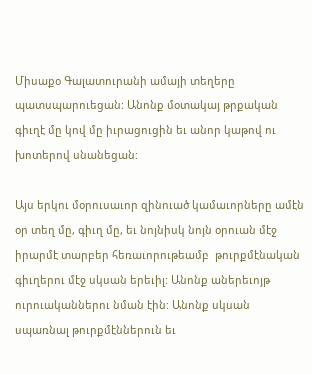Միսաքօ Գալատուրանի ամայի տեղերը պատսպարուեցան: Անոնք մօտակայ թրքական գիւղէ մը կով մը իւրացուցին եւ անոր կաթով ու խոտերով սնանեցան:

Այս երկու մօրուսաւոր զինուած կամաւորները ամէն օր տեղ մը, գիւղ մը, եւ նոյնիսկ նոյն օրուան մէջ իրարմէ տարբեր հեռաւորութեամբ  թուրքմէնական գիւղերու մէջ սկսան երեւիլ: Անոնք աներեւոյթ ուրուականներու նման էին: Անոնք սկսան սպառնալ թուրքմէններուն եւ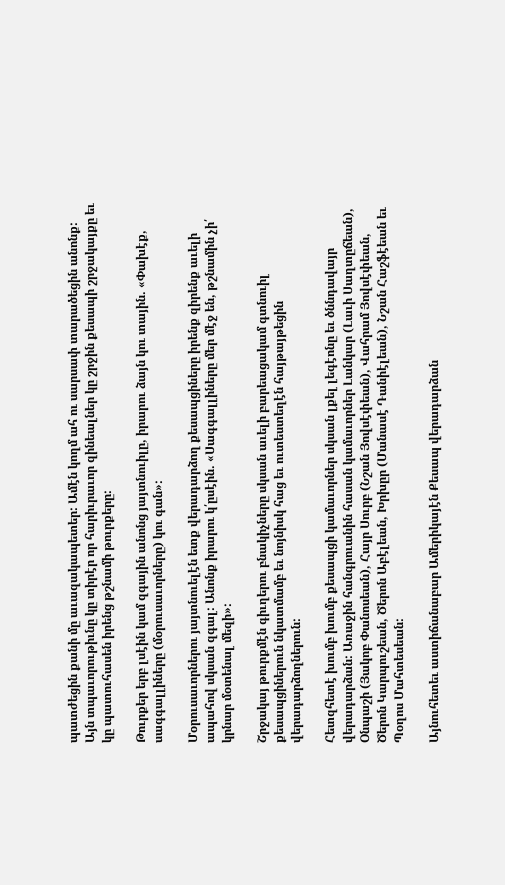պատժեցին քանի մը աւազակապետեր: Ամէն կողմ ահ ու սարսափ տարածեցին անոնք: Այն տպաւորութիւնը կը տիրէր որ հարիւրաւոր զինեալներ կը շրջին քեսապի շրջակայքը եւ կը պատուհասեն իրենց թշնամի թուրքերը:

Թուրքեր երբ լսէին կամ զգային անոնց յայտնուիլը, իրարու ձայն կու տային. «Փախէք, սագգալլիները (մօրուսաւորները) կու գան»:

Մօրուսաւորներու յայտնուելէն ետք վերադարձող քեսապցիները իրենք զիրենք աւելի ապահով սկսան զգալ: Անոնք իրարու կ՛ըսէին. «Սագգալլիները մեր մէջ են, թշնամին չի՛ կրնար մօտենալ մեզի»:

Շրջակայ թուրքմէն գիւղերու բնակիչները սկսան աւելի բարեացակամ գտնուիլ քեսապցիներուն նկատմամբ եւ նոյնիսկ հաց եւ ուտեստեղէն հայթայթեցին վերադարձողներուն:

Հետզհետէ խումբ խումբ քեսապցի կամաւորներ սկսան լքել լեգէոնը եւ ծննդավայր վերադարձան: Առաջին հանգրուանին հասան կամաւորներ Լանկար (Լաւի Սաղտըճեան), Օնպաշի (Յակոբ Փանոսեան), Հայր Սուրբ (Նշան Յովսէփեան), Վահրամ Յովսէփեան, Ծերոն Կարպուշեան, Ծերոն Աբէլեան, Խրխըր (Մանասէ Դանիէլեան), Նշան Հաշֆէեան եւ Պօղոս Մահտեսեան:

Այնուհետեւ աստիճանաբար Ամերիկայէն Քեսապ վերադարձան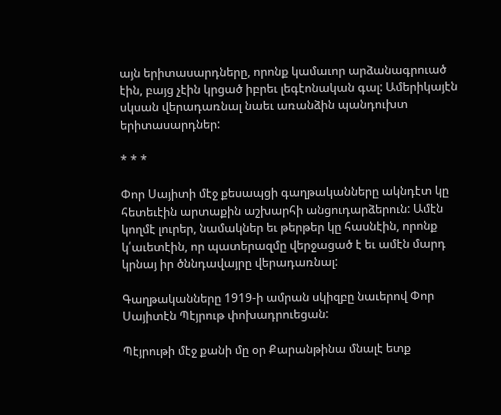այն երիտասարդները, որոնք կամաւոր արձանագրուած էին, բայց չէին կրցած իբրեւ լեգէոնական գալ: Ամերիկայէն սկսան վերադառնալ նաեւ առանձին պանդուխտ երիտասարդներ:

* * *

Փոր Սայիտի մէջ քեսապցի գաղթականները ակնդէտ կը հետեւէին արտաքին աշխարհի անցուդարձերուն: Ամէն կողմէ լուրեր, նամակներ եւ թերթեր կը հասնէին, որոնք կ՛աւետէին, որ պատերազմը վերջացած է եւ ամէն մարդ կրնայ իր ծննդավայրը վերադառնալ:

Գաղթականները 1919-ի ամրան սկիզբը նաւերով Փոր Սայիտէն Պէյրութ փոխադրուեցան:

Պէյրութի մէջ քանի մը օր Քարանթինա մնալէ ետք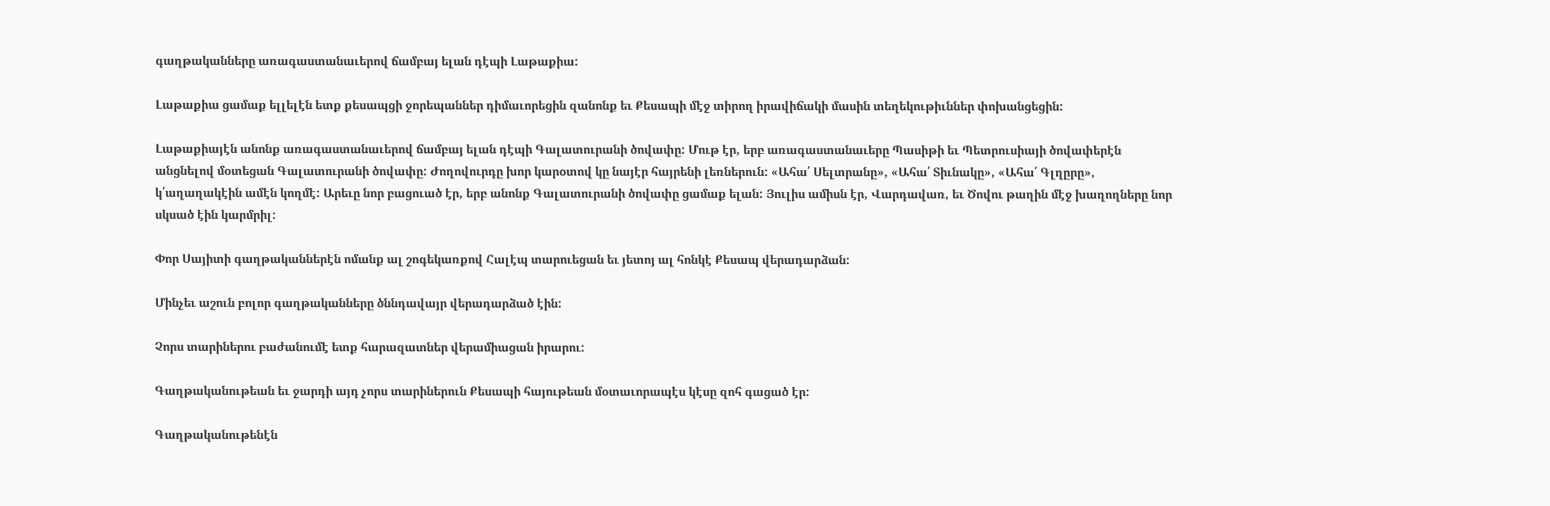գաղթականները առագաստանաւերով ճամբայ ելան դէպի Լաթաքիա:

Լաթաքիա ցամաք ելլելէն ետք քեսապցի ջորեպաններ դիմաւորեցին զանոնք եւ Քեսապի մէջ տիրող իրավիճակի մասին տեղեկութիւններ փոխանցեցին:

Լաթաքիայէն անոնք առագաստանաւերով ճամբայ ելան դէպի Գալատուրանի ծովափը: Մութ էր, երբ առագաստանաւերը Պասիթի եւ Պետրուսիայի ծովափերէն անցնելով մօտեցան Գալատուրանի ծովափը: Ժողովուրդը խոր կարօտով կը նայէր հայրենի լեռներուն: «Ահա՛ Սելտրանը», «Ահա՛ Տիւնակը», «Ահա՛ Գլղըրը», կ՛աղաղակէին ամէն կողմէ: Արեւը նոր բացուած էր, երբ անոնք Գալատուրանի ծովափը ցամաք ելան: Յուլիս ամիսն էր, Վարդավառ, եւ Ծովու թաղին մէջ խաղողները նոր սկսած էին կարմրիլ:

Փոր Սայիտի գաղթականներէն ոմանք ալ շոգեկառքով Հալէպ տարուեցան եւ յետոյ ալ հոնկէ Քեսապ վերադարձան:

Մինչեւ աշուն բոլոր գաղթականները ծննդավայր վերադարձած էին:

Չորս տարիներու բաժանումէ ետք հարազատներ վերամիացան իրարու:

Գաղթականութեան եւ ջարդի այդ չորս տարիներուն Քեսապի հայութեան մօտաւորապէս կէսը զոհ գացած էր:

Գաղթականութենէն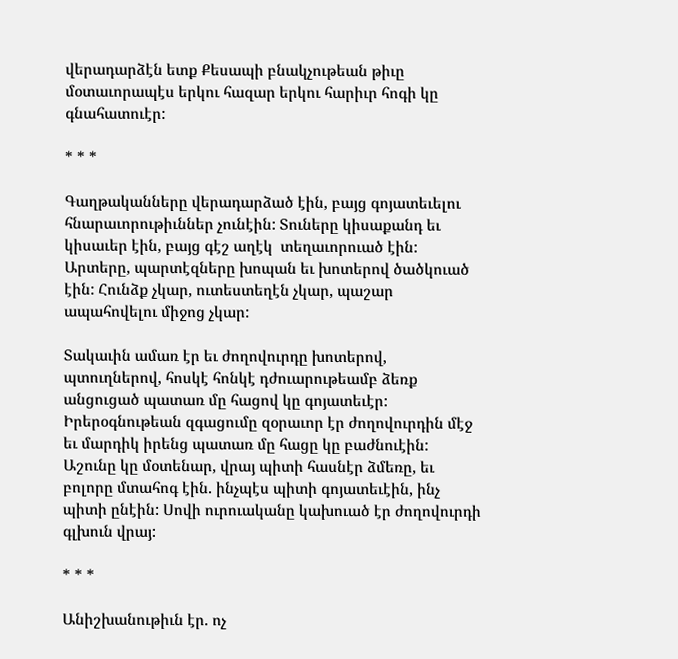վերադարձէն ետք Քեսապի բնակչութեան թիւը մօտաւորապէս երկու հազար երկու հարիւր հոգի կը գնահատուէր:

* * *

Գաղթականները վերադարձած էին, բայց գոյատեւելու հնարաւորութիւններ չունէին: Տուները կիսաքանդ եւ կիսաւեր էին, բայց գէշ աղէկ  տեղաւորուած էին: Արտերը, պարտէզները խոպան եւ խոտերով ծածկուած էին: Հունձք չկար, ուտեստեղէն չկար, պաշար ապահովելու միջոց չկար:

Տակաւին ամառ էր եւ ժողովուրդը խոտերով, պտուղներով, հոսկէ հոնկէ դժուարութեամբ ձեռք անցուցած պատառ մը հացով կը գոյատեւէր: Իրերօգնութեան զգացումը զօրաւոր էր ժողովուրդին մէջ եւ մարդիկ իրենց պատառ մը հացը կը բաժնուէին: Աշունը կը մօտենար, վրայ պիտի հասնէր ձմեռը, եւ բոլորը մտահոգ էին. ինչպէս պիտի գոյատեւէին, ինչ պիտի ընէին: Սովի ուրուականը կախուած էր ժողովուրդի գլխուն վրայ:

* * *

Անիշխանութիւն էր. ոչ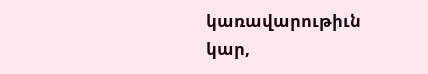կառավարութիւն կար,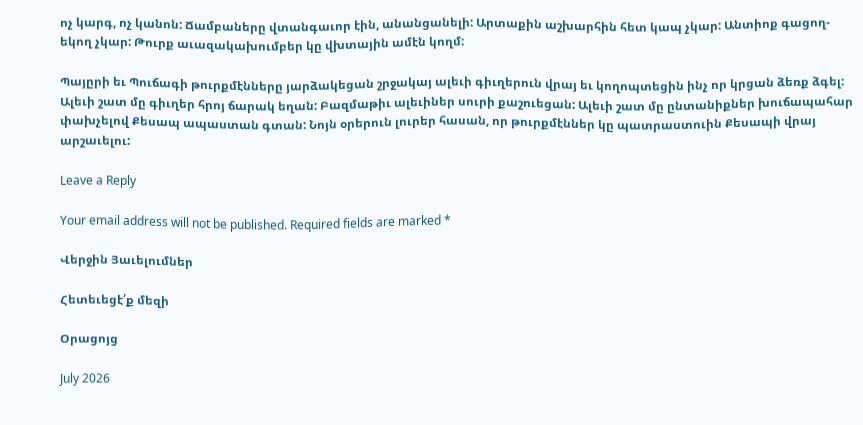ոչ կարգ, ոչ կանոն: Ճամբաները վտանգաւոր էին, անանցանելի: Արտաքին աշխարհին հետ կապ չկար: Անտիոք գացող-եկող չկար: Թուրք աւազակախումբեր կը վխտային ամէն կողմ:

Պայըրի եւ Պուճագի թուրքմէնները յարձակեցան շրջակայ ալեւի գիւղերուն վրայ եւ կողոպտեցին ինչ որ կրցան ձեռք ձգել: Ալեւի շատ մը գիւղեր հրոյ ճարակ եղան: Բազմաթիւ ալեւիներ սուրի քաշուեցան: Ալեւի շատ մը ընտանիքներ խուճապահար փախչելով Քեսապ ապաստան գտան: Նոյն օրերուն լուրեր հասան, որ թուրքմէններ կը պատրաստուին Քեսապի վրայ արշաւելու:

Leave a Reply

Your email address will not be published. Required fields are marked *

Վերջին Յաւելումներ

Հետեւեցէ՛ք մեզի

Օրացոյց

July 2026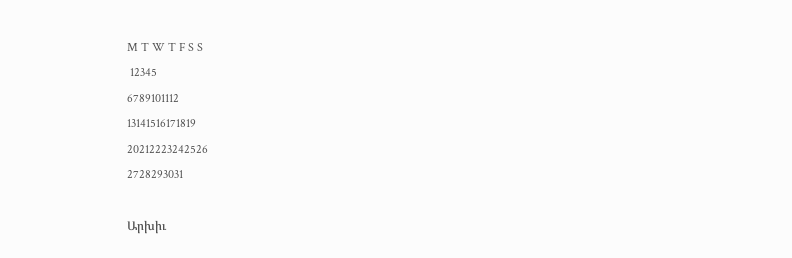M T W T F S S
 12345
6789101112
13141516171819
20212223242526
2728293031

Արխիւ